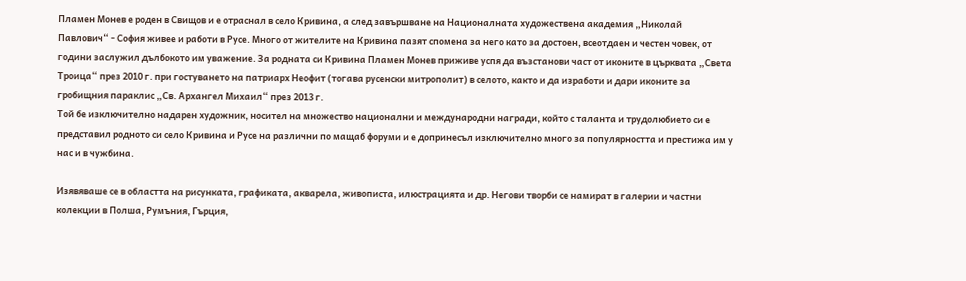Пламен Монев е роден в Свищов и е отраснал в село Кривина, а след завършване на Националната художествена академия „Николай Павлович“ - София живее и работи в Русе. Много от жителите на Кривина пазят спомена за него като за достоен, всеотдаен и честен човек, от години заслужил дълбокото им уважение. За родната си Кривина Пламен Монев приживе успя да възстанови част от иконите в църквата „Света Троица“ през 2010 г. при гостуването на патриарх Неофит (тогава русенски митрополит) в селото, както и да изработи и дари иконите за гробищния параклис „Св. Архангел Михаил“ през 2013 г.
Той бе изключително надарен художник, носител на множество национални и международни награди, който с таланта и трудолюбието си е представил родното си село Кривина и Русе на различни по мащаб форуми и е допринесъл изключително много за популярността и престижа им у нас и в чужбина.

Изявяваше се в областта на рисунката, графиката, акварела, живописта, илюстрацията и др. Негови творби се намират в галерии и частни колекции в Полша, Румъния, Гърция,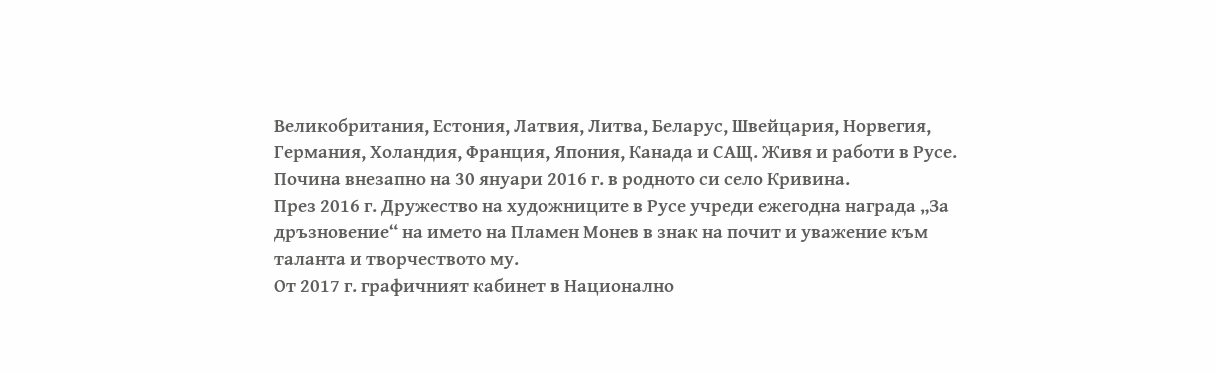Великобритания, Естония, Латвия, Литва, Беларус, Швейцария, Норвегия, Германия, Холандия, Франция, Япония, Канада и САЩ. Живя и работи в Русе.
Почина внезапно на 30 януари 2016 г. в родното си село Кривина.
През 2016 г. Дружество на художниците в Русе учреди ежегодна награда „За дръзновение“ на името на Пламен Монев в знак на почит и уважение към таланта и творчеството му.
От 2017 г. графичният кабинет в Национално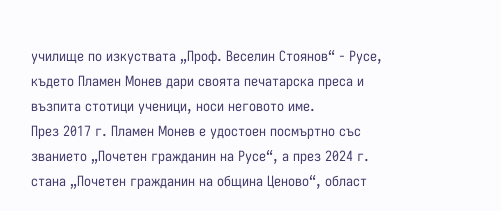училище по изкуствата „Проф. Веселин Стоянов“ - Русе, където Пламен Монев дари своята печатарска преса и възпита стотици ученици, носи неговото име.
През 2017 г. Пламен Монев е удостоен посмъртно със званието „Почетен гражданин на Русе“, а през 2024 г. стана „Почетен гражданин на община Ценово“, област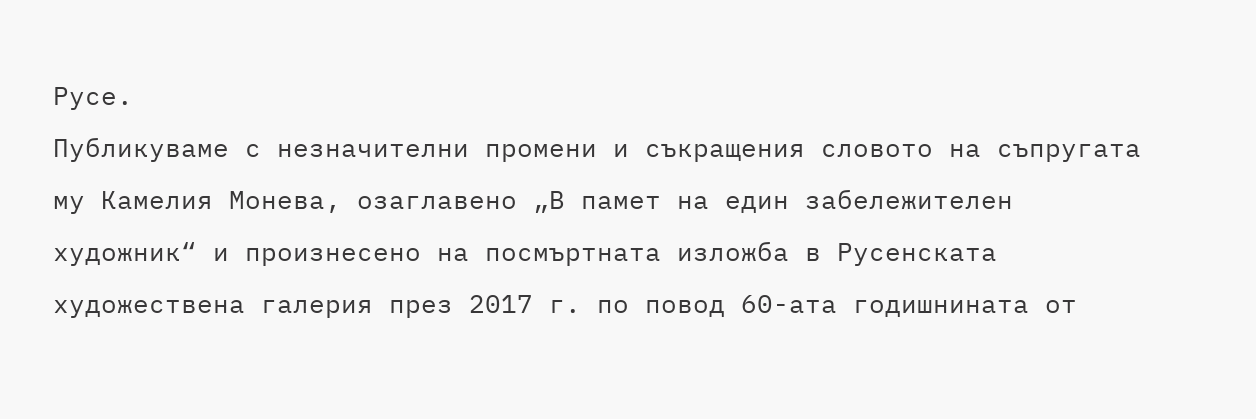Русе.
Публикуваме с незначителни промени и съкращения словото на съпругата му Камелия Монева, озаглавено „В памет на един забележителен художник“ и произнесено на посмъртната изложба в Русенската художествена галерия през 2017 г. по повод 60-ата годишнината от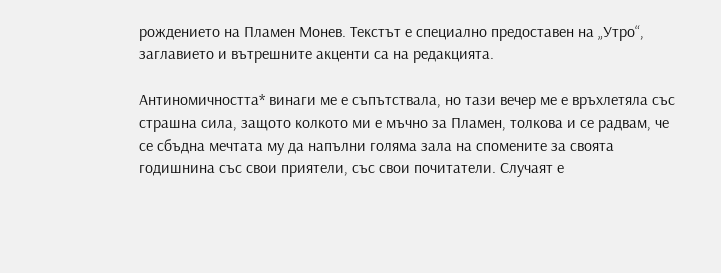рождението на Пламен Монев. Текстът е специално предоставен на „Утро“, заглавието и вътрешните акценти са на редакцията.

Антиномичността* винаги ме е съпътствала, но тази вечер ме е връхлетяла със страшна сила, защото колкото ми е мъчно за Пламен, толкова и се радвам, че се сбъдна мечтата му да напълни голяма зала на спомените за своята годишнина със свои приятели, със свои почитатели. Случаят е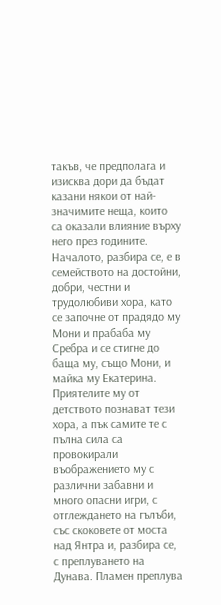такъв, че предполага и изисква дори да бъдат казани някои от най-значимите неща, които са оказали влияние върху него през годините.
Началото, разбира се, е в семейството на достойни, добри, честни и трудолюбиви хора, като се започне от прадядо му Мони и прабаба му Сребра и се стигне до баща му, също Мони, и майка му Екатерина. Приятелите му от детството познават тези хора, а пък самите те с пълна сила са провокирали въображението му с различни забавни и много опасни игри, с отглеждането на гълъби, със скоковете от моста над Янтра и, разбира се, с преплуването на Дунава. Пламен преплува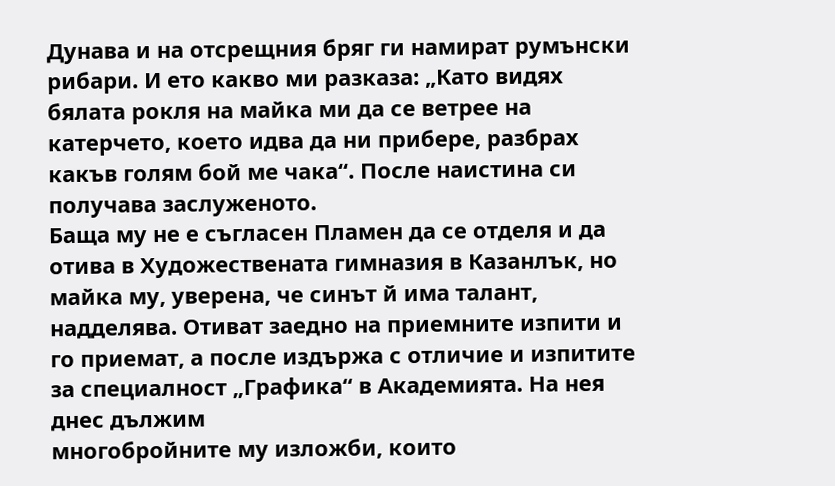Дунава и на отсрещния бряг ги намират румънски рибари. И ето какво ми разказа: „Като видях бялата рокля на майка ми да се ветрее на катерчето, което идва да ни прибере, разбрах какъв голям бой ме чака“. После наистина си получава заслуженото.
Баща му не е съгласен Пламен да се отделя и да отива в Художествената гимназия в Казанлък, но майка му, уверена, че синът й има талант, надделява. Отиват заедно на приемните изпити и го приемат, а после издържа с отличие и изпитите за специалност „Графика“ в Академията. На нея днес дължим
многобройните му изложби, които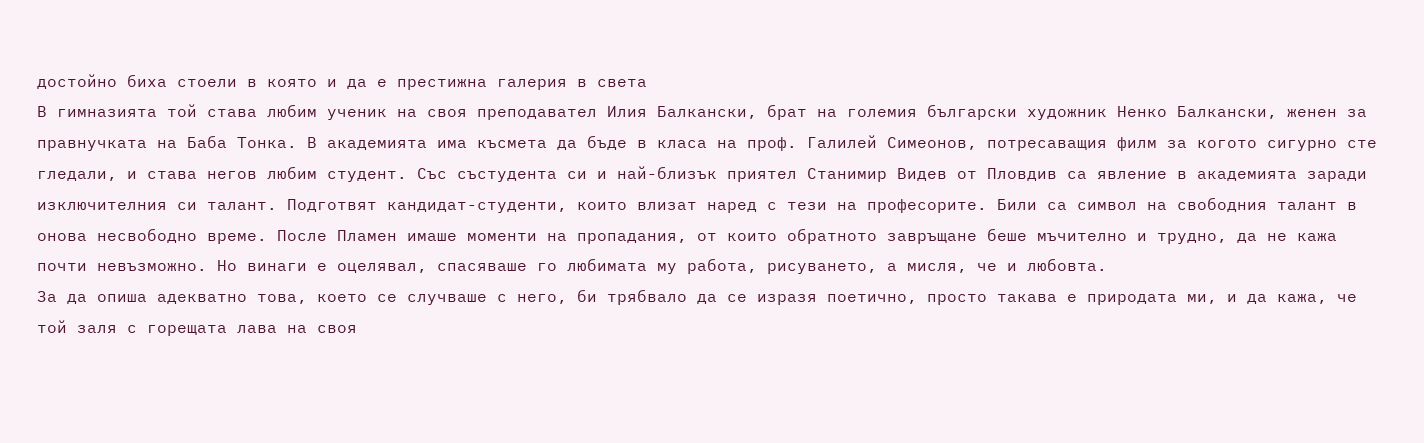достойно биха стоели в която и да е престижна галерия в света
В гимназията той става любим ученик на своя преподавател Илия Балкански, брат на големия български художник Ненко Балкански, женен за правнучката на Баба Тонка. В академията има късмета да бъде в класа на проф. Галилей Симеонов, потресаващия филм за когото сигурно сте гледали, и става негов любим студент. Със състудента си и най-близък приятел Станимир Видев от Пловдив са явление в академията заради изключителния си талант. Подготвят кандидат-студенти, които влизат наред с тези на професорите. Били са символ на свободния талант в онова несвободно време. После Пламен имаше моменти на пропадания, от които обратното завръщане беше мъчително и трудно, да не кажа почти невъзможно. Но винаги е оцелявал, спасяваше го любимата му работа, рисуването, а мисля, че и любовта.
За да опиша адекватно това, което се случваше с него, би трябвало да се изразя поетично, просто такава е природата ми, и да кажа, че той заля с горещата лава на своя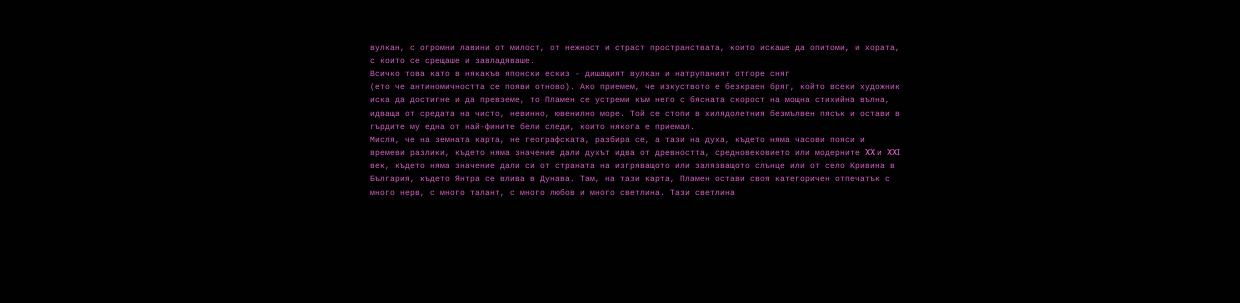вулкан, с огромни лавини от милост, от нежност и страст пространствата, които искаше да опитоми, и хората, с които се срещаше и завладяваше.
Всичко това като в някакъв японски ескиз - дишащият вулкан и натрупаният отгоре сняг
(ето че антиномичността се появи отново). Ако приемем, че изкуството е безкраен бряг, който всеки художник иска да достигне и да превземе, то Пламен се устреми към него с бясната скорост на мощна стихийна вълна, идваща от средата на чисто, невинно, ювенилно море. Той се стопи в хилядолетния безмълвен пясък и остави в гърдите му една от най-фините бели следи, които някога е приемал.
Мисля, че на земната карта, не географската, разбира се, а тази на духа, където няма часови пояси и времеви разлики, където няма значение дали духът идва от древността, средновековието или модерните XX и XXI век, където няма значение дали си от страната на изгряващото или залязващото слънце или от село Кривина в България, където Янтра се влива в Дунава. Там, на тази карта, Пламен остави своя категоричен отпечатък с много нерв, с много талант, с много любов и много светлина. Тази светлина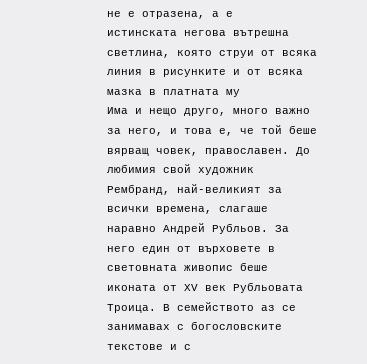не е отразена, а е
истинската негова вътрешна светлина, която струи от всяка линия в рисунките и от всяка мазка в платната му
Има и нещо друго, много важно за него, и това е, че той беше вярващ човек, православен. До любимия свой художник Рембранд, най-великият за всички времена, слагаше наравно Андрей Рубльов. За него един от върховете в световната живопис беше иконата от ХV век Рубльовата Троица. В семейството аз се занимавах с богословските текстове и с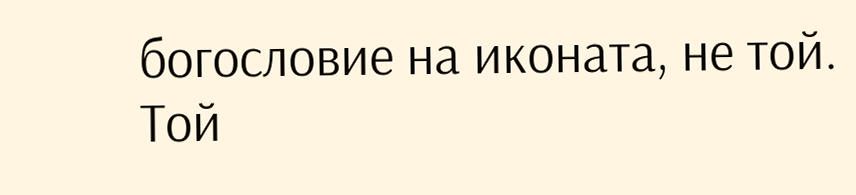богословие на иконата, не той. Той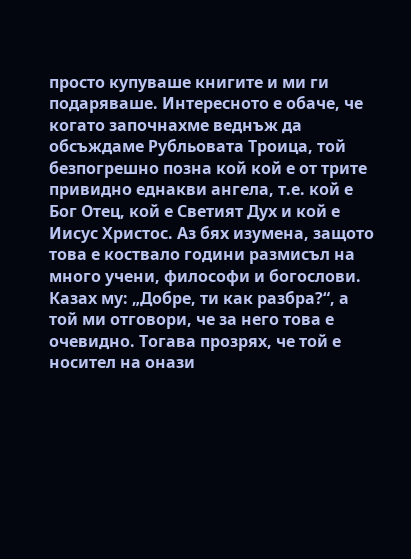просто купуваше книгите и ми ги подаряваше. Интересното е обаче, че когато започнахме веднъж да обсъждаме Рубльовата Троица, той безпогрешно позна кой кой е от трите привидно еднакви ангела, т.е. кой е Бог Отец, кой е Светият Дух и кой е Иисус Христос. Аз бях изумена, защото това е коствало години размисъл на много учени, философи и богослови. Казах му: „Добре, ти как разбра?“, а той ми отговори, че за него това е очевидно. Тогава прозрях, че той е носител на онази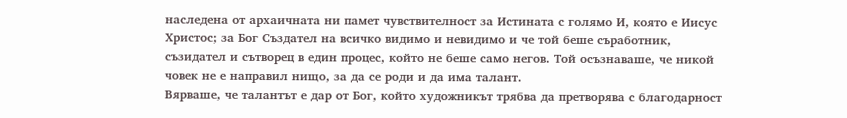наследена от архаичната ни памет чувствителност за Истината с голямо И, която е Иисус Христос; за Бог Създател на всичко видимо и невидимо и че той беше съработник, съзидател и сътворец в един процес, който не беше само негов. Той осъзнаваше, че никой човек не е направил нищо, за да се роди и да има талант.
Вярваше, че талантът е дар от Бог, който художникът трябва да претворява с благодарност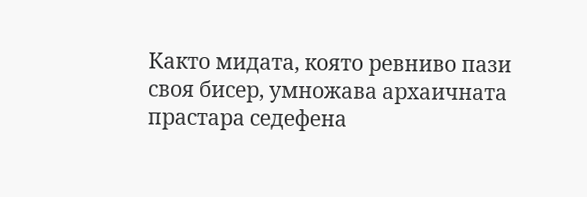Както мидата, която ревниво пази своя бисер, умножава архаичната прастара седефена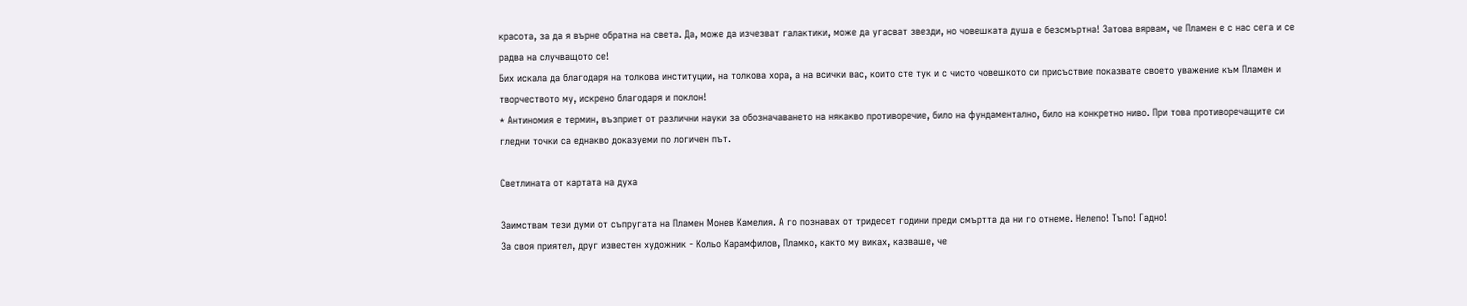красота, за да я върне обратна на света. Да, може да изчезват галактики, може да угасват звезди, но човешката душа е безсмъртна! Затова вярвам, че Пламен е с нас сега и се радва на случващото се!
Бих искала да благодаря на толкова институции, на толкова хора, а на всички вас, които сте тук и с чисто човешкото си присъствие показвате своето уважение към Пламен и творчеството му, искрено благодаря и поклон!
* Антиномия е термин, възприет от различни науки за обозначаването на някакво противоречие, било на фундаментално, било на конкретно ниво. При това противоречащите си гледни точки са еднакво доказуеми по логичен път.

Светлината от картата на духа

Заимствам тези думи от съпругата на Пламен Монев Камелия. А го познавах от тридесет години преди смъртта да ни го отнеме. Нелепо! Тъпо! Гадно!
За своя приятел, друг известен художник - Кольо Карамфилов, Пламко, както му виках, казваше, че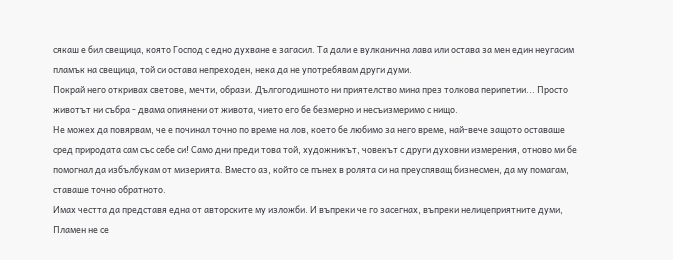сякаш е бил свещица, която Господ с едно духване е загасил. Та дали е вулканична лава или остава за мен един неугасим пламък на свещица, той си остава непреходен, нека да не употребявам други думи.
Покрай него откривах светове, мечти, образи. Дългогодишното ни приятелство мина през толкова перипетии... Просто животът ни събра - двама опиянени от живота, чието его бе безмерно и несъизмеримо с нищо.
Не можех да повярвам, че е починал точно по време на лов, което бе любимо за него време, най-вече защото оставаше сред природата сам със себе си! Само дни преди това той, художникът, човекът с други духовни измерения, отново ми бе помогнал да избълбукам от мизерията. Вместо аз, който се пънех в ролята си на преуспяващ бизнесмен, да му помагам, ставаше точно обратното.
Имах честта да представя една от авторските му изложби. И въпреки че го засегнах, въпреки нелицеприятните думи, Пламен не се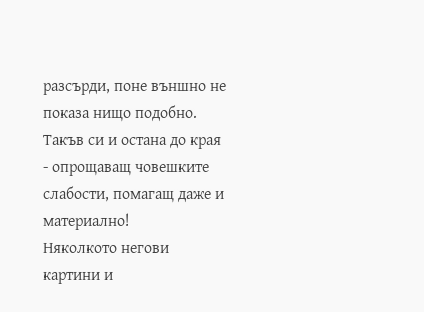разсърди, поне външно не показа нищо подобно. Такъв си и остана до края - опрощаващ човешките слабости, помагащ даже и материално!
Няколкото негови картини и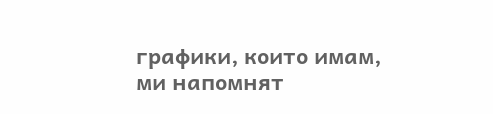графики, които имам, ми напомнят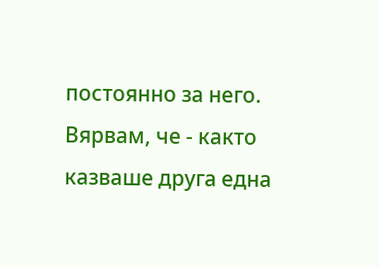постоянно за него. Вярвам, че - както казваше друга една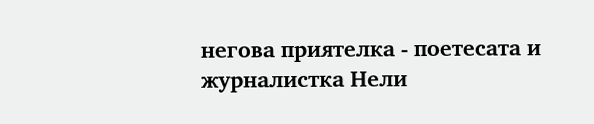негова приятелка - поетесата и журналистка Нели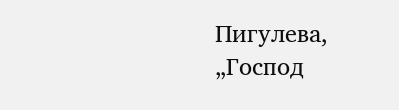Пигулева, „Господ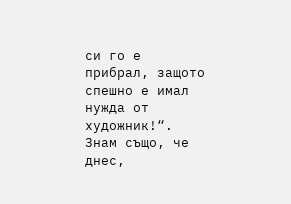си го е прибрал, защото спешно е имал нужда от художник!“. Знам също, че днес,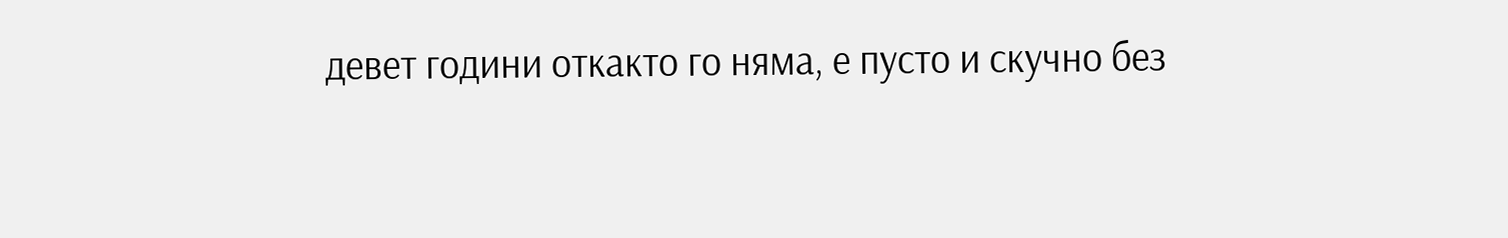девет години откакто го няма, е пусто и скучно без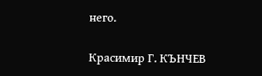него.

Красимир Г. КЪНЧЕВ